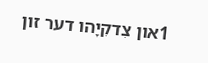1און צִדקִיָהו דער זון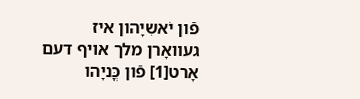פֿון יֹאשִיָהון איז געװאָרן מלך אױף דעם אָרט[1] פֿון כֳּניָהו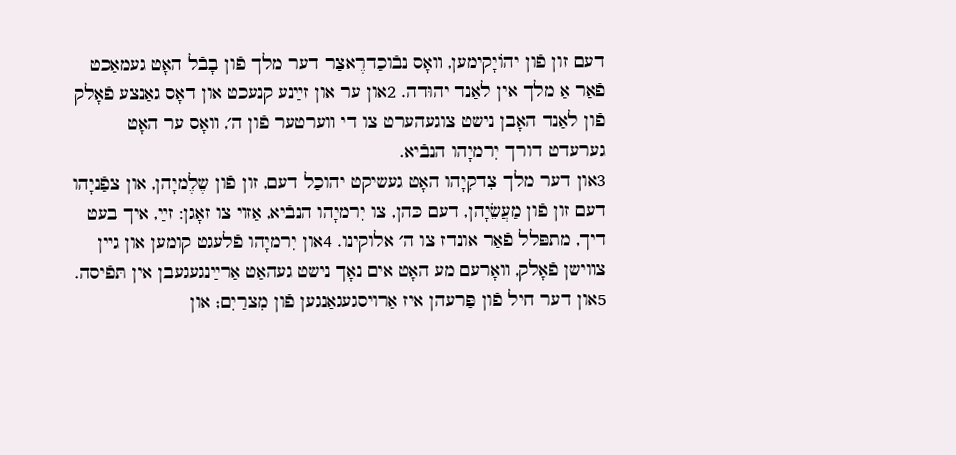דעם זון פֿון יהוֹיָקימען, װאָס נבֿוכַדרֶאצַר דער מלך פֿון בָבֿל האָט געמאַכט פֿאַר אַ מלך אין לאַנד יהוּדה. 2און ער און זײַנע קנעכט און דאָס גאַנצע פֿאָלק פֿון לאַנד האָבן נישט צוגעהערט צו די װערטער פֿון ה׳, װאָס ער האָט גערעדט דורך יִרמיָהו הנבֿיא.
3און דער מלך צִדקִיָהו האָט געשיקט יהוכַל דעם, זון פֿון שֶלֶמיָהן, און צפַֿניָהו דעם זון פֿון מַעֲשֵׂיָהן, דעם כּהן, צו יִרמיָהו הנבֿיא, אַזױ צו זאָגן: זײַ, איך בעט דיך, מתפּלל פֿאַר אונדז צו ה׳ אלוקינו. 4און יִרמיָהו פֿלעגט קומען און גײן צװישן פֿאָלק, װאָרעם מע האָט אים נאָך נישט געהאַט אַרײַנגעגעבן אין תּפֿיסה. 5און דער חיל פֿון פַּרעהן איז אַרױסגעגאַנגען פֿון מִצרַיִם; און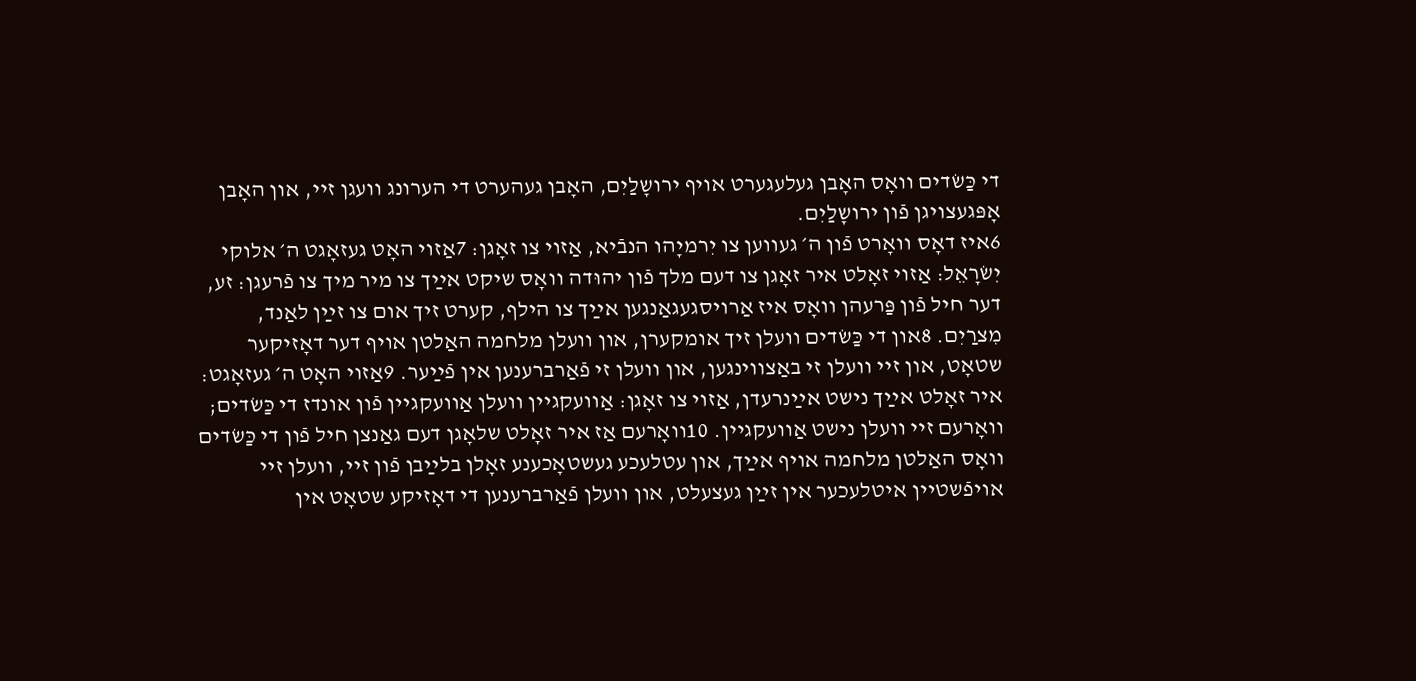די כַּשׂדים װאָס האָבן געלעגערט אױף ירושָלַיִם, האָבן געהערט די הערונג װעגן זײ, און האָבן אָפּגעצױגן פֿון ירושָלַיִם.
6איז דאָס װאָרט פֿון ה׳ געװען צו יִרמיָהו הנבֿיא, אַזױ צו זאָגן: 7אַזױ האָט געזאָגט ה׳ אלוקי יִשׂרָאֵל: אַזױ זאָלט איר זאָגן צו דעם מלך פֿון יהוּדה װאָס שיקט אײַך צו מיר מיך צו פֿרעגן: זע, דער חיל פֿון פַּרעהן װאָס איז אַרױסגעגאַנגען אײַך צו הילף, קערט זיך אום צו זײַן לאַנד, מִצרַיִם. 8און די כַּשׂדים װעלן זיך אומקערן, און װעלן מלחמה האַלטן אױף דער דאָזיקער שטאָט, און זײ װעלן זי באַצװינגען, און װעלן זי פֿאַרברענען אין פֿײַער. 9אַזױ האָט ה׳ געזאָגט: איר זאָלט אײַך נישט אײַנרעדן, אַזױ צו זאָגן: אַװעקגײן װעלן אַװעקגײן פֿון אונדז די כַּשׂדים; װאָרעם זײ װעלן נישט אַװעקגײן. 10װאָרעם אַז איר זאָלט שלאָגן דעם גאַנצן חיל פֿון די כַּשׂדים װאָס האַלטן מלחמה אױף אײַך, און עטלעכע געשטאָכענע זאָלן בלײַבן פֿון זײ, װעלן זײ אױפֿשטײן איטלעכער אין זײַן געצעלט, און װעלן פֿאַרברענען די דאָזיקע שטאָט אין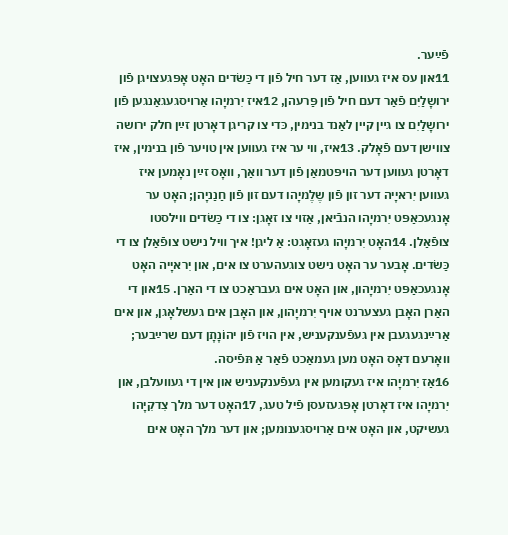פֿײַער.
11און עס איז געװען, אַז דער חיל פֿון די כַּשׂדים האָט אָפּגעצױגן פֿון ירושָלַיִם פֿאַר דעם חיל פֿון פַּרעהן, 12איז יִרמיָהו אַרױסגעגאַנגען פֿון ירושָלַיִם צו גײן קײן לאַנד בנימין, כּדי צו קריגן דאָרטן זײַן חלק ירושה צװישן דעם פֿאָלק. 13איז, װי ער איז געװען אין טױער פֿון בנימין, איז דאָרטן געװען דער הױפּטמאַן פֿון דער װאַך, װאָס זײַן נאָמען איז געװען יִראיָיה דער זון פֿון שֶלֶמיָהו דעם זון פֿון חַנַניָהן; האָט ער אָנגעכאַפּט יִרמיָהו הנבֿיאן, אַזױ צו זאָגן: צו די כַּשׂדים װילסטו צופֿאַלן. 14האָט יִרמיָהו געזאָגט: אַ ליגן! איך װיל נישט צופֿאַלן צו די כַּשׂדים. אָבער ער האָט נישט צוגעהערט צו אים, און יִראיָיה האָט אָנגעכאַפּט יִרמיָהון, און האָט אים געבראַכט צו די האַרן. 15און די האַרן האָבן געצערנט אױף יִרמיָהון, און האָבן אים געשלאָגן, און אים אַרײַנגעגעבן אין געפֿענקעניש, אין הױז פֿון יהוֹנָתָן דעם שרײַבער; װאָרעם דאָס האָט מען געמאַכט פֿאַר אַ תּפֿיסה.
16אַז יִרמיָהו איז געקומען אין געפֿענקעניש און אין די געװעלבן, און יִרמיָהו איז דאָרטן אָפּגעזעסן פֿיל טעג, 17האָט דער מלך צִדקִיָהו געשיקט, און האָט אים אַרױסגענומען; און דער מלך האָט אים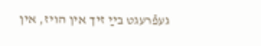געפֿרעגט בײַ זיך אין הױז, אין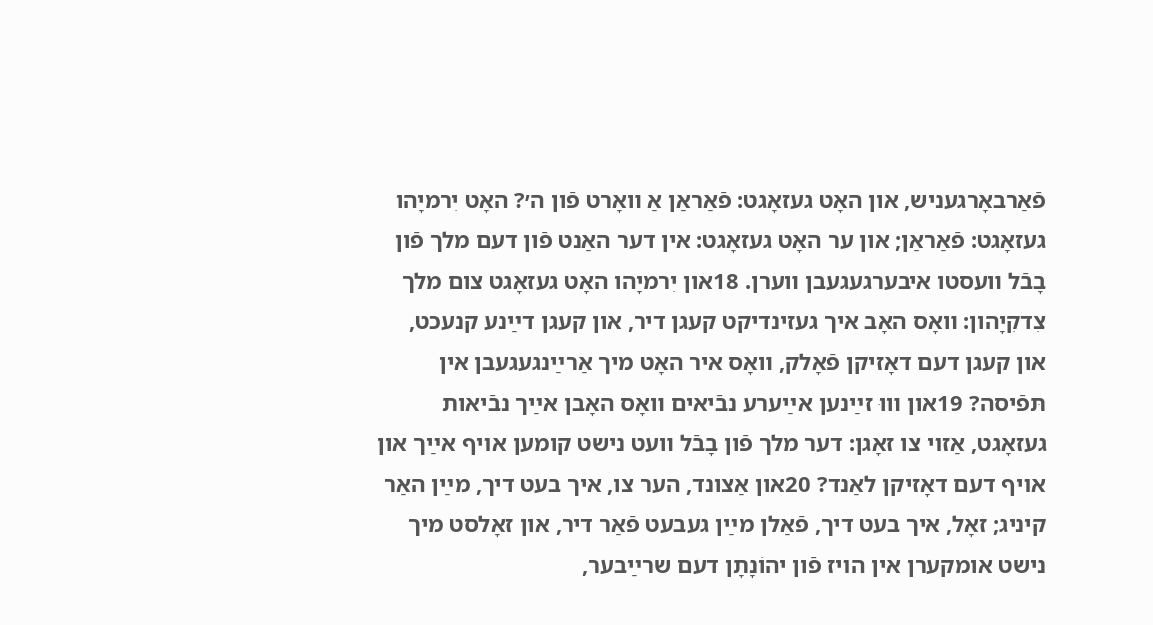פֿאַרבאָרגעניש, און האָט געזאָגט: פֿאַראַן אַ װאָרט פֿון ה׳? האָט יִרמיָהו געזאָגט: פֿאַראַן; און ער האָט געזאָגט: אין דער האַנט פֿון דעם מלך פֿון בָבֿל װעסטו איבערגעגעבן װערן. 18און יִרמיָהו האָט געזאָגט צום מלך צִדקִיָהון: װאָס האָב איך געזינדיקט קעגן דיר, און קעגן דײַנע קנעכט, און קעגן דעם דאָזיקן פֿאָלק, װאָס איר האָט מיך אַרײַנגעגעבן אין תּפֿיסה? 19און װוּ זײַנען אײַערע נבֿיאים װאָס האָבן אײַך נבֿיאות געזאָגט, אַזױ צו זאָגן: דער מלך פֿון בָבֿל װעט נישט קומען אױף אײַך און אױף דעם דאָזיקן לאַנד? 20און אַצונד, הער צו, איך בעט דיך, מײַן האַר קיניג; זאָל, איך בעט דיך, פֿאַלן מײַן געבעט פֿאַר דיר, און זאָלסט מיך נישט אומקערן אין הױז פֿון יהוֹנָתָן דעם שרײַבער,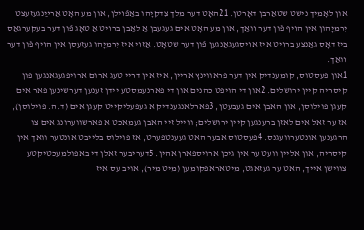און לאָמיך נישט שטאַרבן דאָרטן. 21האָט דער מלך צִדקִיָהו באַפֿױלן, און מע האָט אַרײַנגעזעצט יִרמיָהון אין הױף פֿון דער װאַך, און מע האָט אים געגעבן אַ לאַבן ברױט אַ טאָג פֿון דער בעקערגאַס ביז דאָס גאַנצע ברױט איז אױסגעגאַנגען פֿון דער שטאָט. אַזױ איז יִרמיָהו געזעסן אין הױף פֿון דער װאַך.
1און פעסטוס, קומענדיק אין דער פראווינץ אריין, איז אין דריי טעג ארום ארויפגעגאנגען פון קיסריה קיין ירושלים. 2און די הויפט כהנים און די פארנעמסטע יידן זענען דערשינען פאר אים קעגן פוילוסן, און האבן אים געבעטן, 3פארלאנגענדיק א געפעליקייט קעגן אים (ד.ה. פוילוסן), אז ער זאל אים לאזן ברענגען קיין ירושלים; ווייל זיי האבן געמאכט א פארשווערונג אים צו הרגענען אונטערוועגנס. 4פעסטוס אבער האט געענטפערט, אז פוילוס בלייבט אונטער וואך אין קיסריה, און אליין וועט ער אין גיכן ארויספארן אהין. 5דעריבער זאלן די באפולמעכטיקטע צווישן אייך, האט ער געזאגט, מיטאראפקומען (מיט מיר), אויב עס איז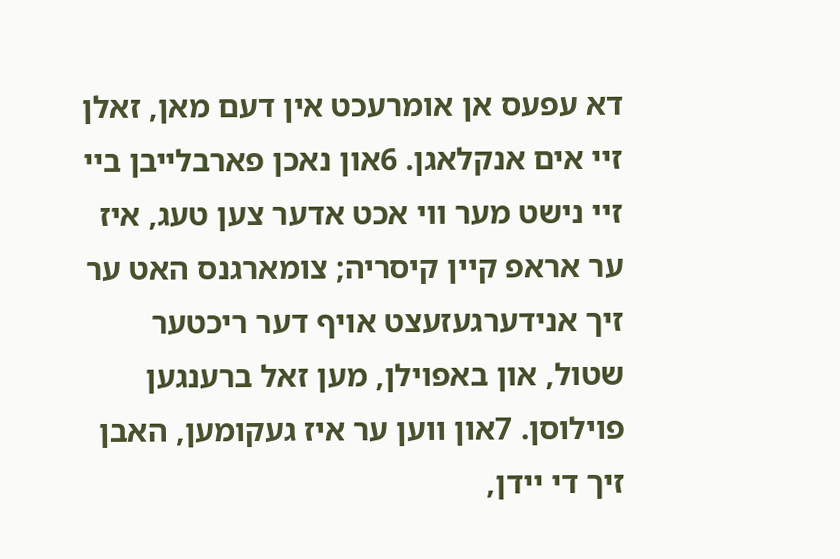דא עפעס אן אומרעכט אין דעם מאן, זאלן זיי אים אנקלאגן. 6און נאכן פארבלייבן ביי זיי נישט מער ווי אכט אדער צען טעג, איז ער אראפ קיין קיסריה; צומארגנס האט ער זיך אנידערגעזעצט אויף דער ריכטער שטול, און באפוילן, מען זאל ברענגען פוילוסן. 7און ווען ער איז געקומען, האבן זיך די יידן,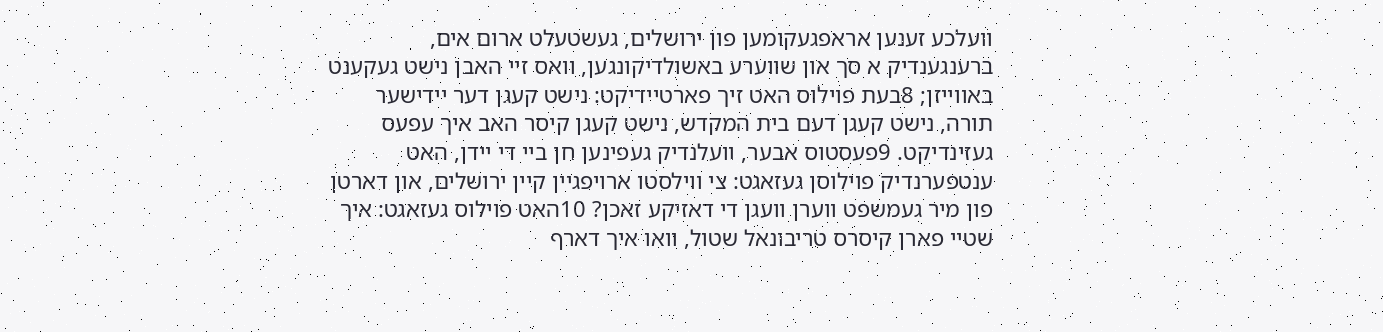וועלכע זענען אראפגעקומען פון ירושלים, געשטעלט ארום אים, ברענגענדיק א סך און שווערע באשולדיקונגען, וואס זיי האבן נישט געקענט באווייזן; 8בעת פוילוס האט זיך פארטיידיקט: נישט קעגן דער יידישער תורה, נישט קעגן דעם בית המקדש, נישט קעגן קיסר האב איך עפעס געזינדיקט. 9פעסטוס אבער, וועלנדיק געפינען חן ביי די יידן, האט ענטפערנדיק פוילוסן געזאגט: צי ווילסטו ארויפגיין קיין ירושלים, און דארטן פון מיר געמשפט ווערן וועגן די דאזיקע זאכן? 10האט פוילוס געזאגט: איך שטיי פארן קיסרס טריבונאל שטול, וואו איך דארף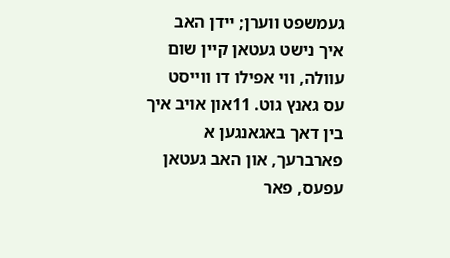געמשפט ווערן; יידן האב איך נישט געטאן קיין שום עוולה, ווי אפילו דו ווייסט עס גאנץ גוט. 11און אויב איך בין דאך באגאנגען א פארברעך, און האב געטאן עפעס, פאר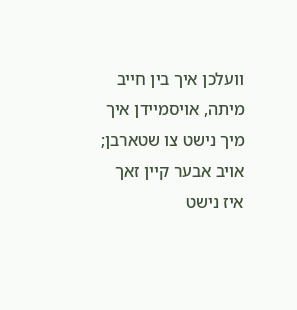וועלכן איך בין חייב מיתה, אויסמיידן איך מיך נישט צו שטארבן; אויב אבער קיין זאך איז נישט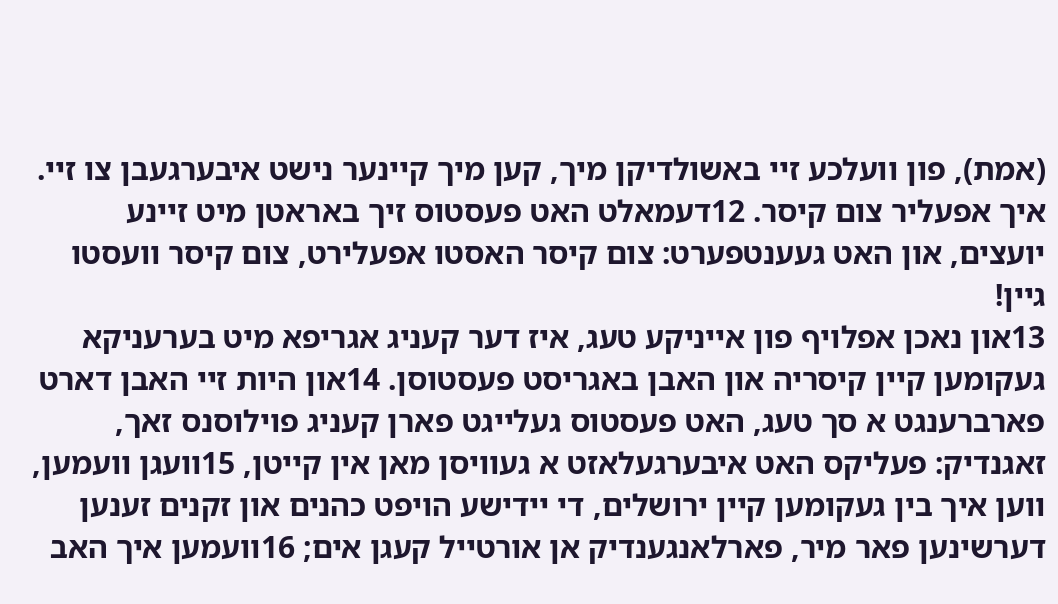(אמת), פון וועלכע זיי באשולדיקן מיך, קען מיך קיינער נישט איבערגעבן צו זיי. איך אפעליר צום קיסר. 12דעמאלט האט פעסטוס זיך באראטן מיט זיינע יועצים, און האט געענטפערט: צום קיסר האסטו אפעלירט, צום קיסר וועסטו גיין!
13און נאכן אפלויף פון אייניקע טעג, איז דער קעניג אגריפא מיט בערעניקא געקומען קיין קיסריה און האבן באגריסט פעסטוסן. 14און היות זיי האבן דארט פארברענגט א סך טעג, האט פעסטוס געלייגט פארן קעניג פוילוסנס זאך, זאגנדיק: פעליקס האט איבערגעלאזט א געוויסן מאן אין קייטן, 15וועגן וועמען, ווען איך בין געקומען קיין ירושלים, די יידישע הויפט כהנים און זקנים זענען דערשינען פאר מיר, פארלאנגענדיק אן אורטייל קעגן אים; 16וועמען איך האב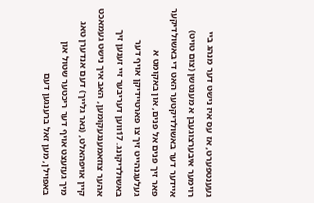געענטפערט, אז עס איז נישט דער מנהג ביי רוימער איבערצוגעבן א מענטשן (צום טויט) איידער דער באשולדיקטער האט די באשולדיקער פאר זיך פנים אל פנים, און באקומט א געלעגנהייט זיך צו פארטיידיקן אויף דער באשולדיקונג. 17ווען דעריבער זיי זענען זיך אהער צוזאמענגעקומען, האב איך נישט געמאכט קיין אויפהאלט, (נאר גלייך) דעם אנדערן טאג מיך געזעצט אויף דער ריכטער שטול און באפוילן, מען זאל ברענגען דעם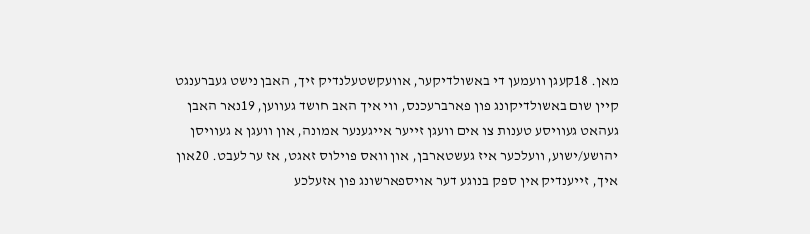מאן. 18קעגן וועמען די באשולדיקער, אוועקשטעלנדיק זיך, האבן נישט געברענגט קיין שום באשולדיקונג פון פארברעכנס, ווי איך האב חושד געווען, 19נאר האבן געהאט געוויסע טענות צו אים וועגן זייער אייגענער אמונה, און וועגן א געוויסן יהושע/ישוע, וועלכער איז געשטארבן, און וואס פוילוס זאגט, אז ער לעבט. 20און איך, זייענדיק אין ספק בנוגע דער אויספארשונג פון אזעלכע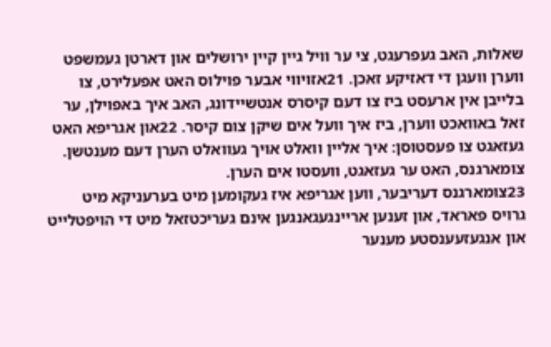שאלות, האב געפרעגט, צי ער וויל גיין קיין ירושלים און דארטן געמשפט ווערן וועגן די דאזיקע זאכן. 21אזויווי אבער פוילוס האט אפעלירט, צו בלייבן אין ארעסט ביז צו דעם קיסרס אנטשיידונג, האב איך באפוילן, ער זאל באוואכט ווערן, ביז איך וועל אים שיקן צום קיסר. 22און אגריפא האט געזאגט צו פעסטוסן: איך אליין וואלט אויך געוואלט הערן דעם מענטשן. צומארגנס, האט ער געזאגט, וועסטו אים הערן.
23צומארגנס דעריבער, ווען אגריפא איז געקומען מיט בערעניקא מיט גרויס פאראד, און זענען אריינגעגאנגען אינם געריכטזאל מיט די הויפטלייט און אנגעזעענסטע מענער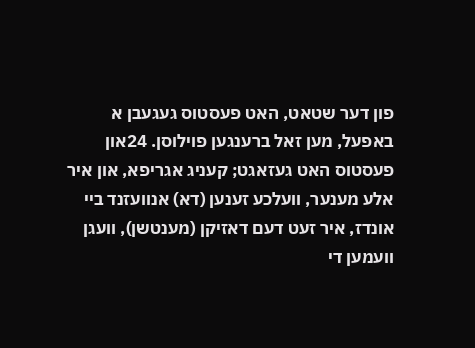פון דער שטאט, האט פעסטוס געגעבן א באפעל, מען זאל ברענגען פוילוסן. 24און פעסטוס האט געזאגט; קעניג אגריפא, און איר אלע מענער, וועלכע זענען (דא) אנוועזנד ביי אונדז, איר זעט דעם דאזיקן (מענטשן), וועגן וועמען די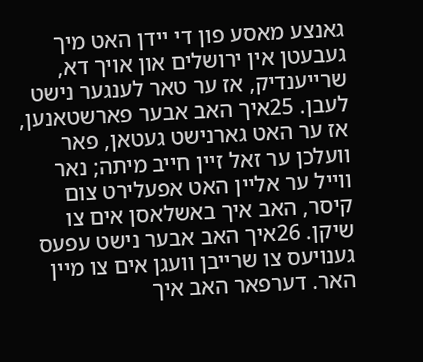גאנצע מאסע פון די יידן האט מיך געבעטן אין ירושלים און אויך דא, שרייענדיק, אז ער טאר לענגער נישט לעבן. 25איך האב אבער פארשטאנען, אז ער האט גארנישט געטאן, פאר וועלכן ער זאל זיין חייב מיתה; נאר ווייל ער אליין האט אפעלירט צום קיסר, האב איך באשלאסן אים צו שיקן. 26איך האב אבער נישט עפעס גענויעס צו שרייבן וועגן אים צו מיין האר. דערפאר האב איך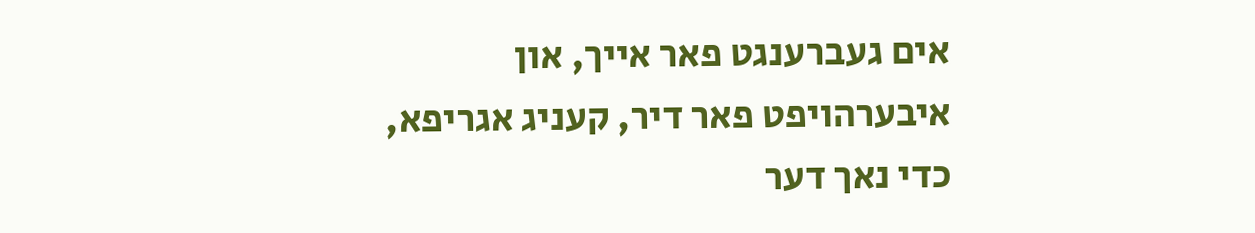אים געברענגט פאר אייך, און איבערהויפט פאר דיר, קעניג אגריפא, כדי נאך דער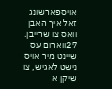אויספארשונג זאל איך האבן וואס צו שרייבן. 27ווארום עס שיינט מיר אויס נישט לאגיש, צו שיקן א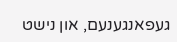געפאנגענעם, און נישט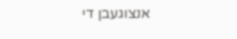אנצוגעבן די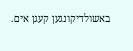באשולדיקונגען קעגן אים.